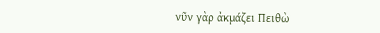νῦν γὰρ ἀκμάζει Πειθὼ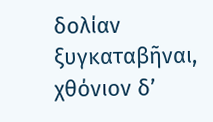δολίαν ξυγκαταβῆναι, χθόνιον δʼ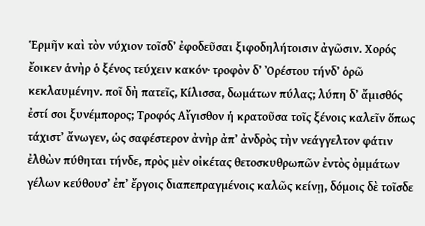Ἑρμῆν καὶ τὸν νύχιον τοῖσδʼ ἐφοδεῦσαι ξιφοδηλήτοισιν ἀγῶσιν. Χορός ἔοικεν ἁνὴρ ὁ ξένος τεύχειν κακόν· τροφὸν δʼ Ὀρέστου τήνδʼ ὁρῶ κεκλαυμένην. ποῖ δὴ πατεῖς, Κίλισσα, δωμάτων πύλας; λύπη δʼ ἄμισθός ἐστί σοι ξυνέμπορος; Τροφός Αἴγισθον ἡ κρατοῦσα τοῖς ξένοις καλεῖν ὅπως τάχιστʼ ἄνωγεν, ὡς σαφέστερον ἀνὴρ ἀπʼ ἀνδρὸς τὴν νεάγγελτον φάτιν ἐλθὼν πύθηται τήνδε, πρὸς μὲν οἰκέτας θετοσκυθρωπῶν ἐντὸς ὀμμάτων γέλων κεύθουσʼ ἐπʼ ἔργοις διαπεπραγμένοις καλῶς κείνῃ, δόμοις δὲ τοῖσδε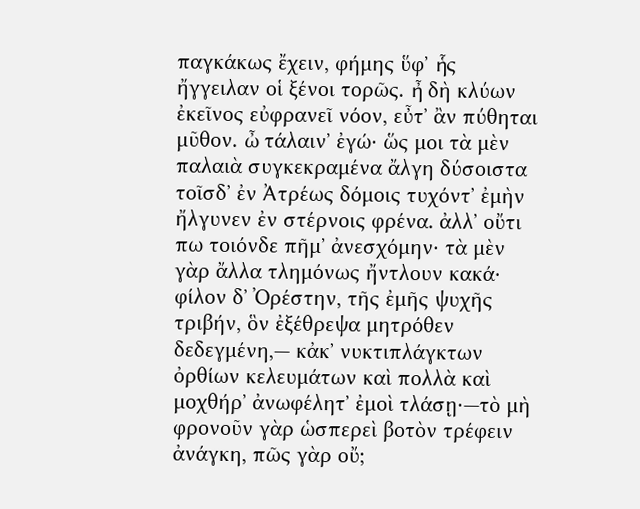παγκάκως ἔχειν, φήμης ὕφʼ ἧς ἤγγειλαν οἱ ξένοι τορῶς. ἦ δὴ κλύων ἐκεῖνος εὐφρανεῖ νόον, εὖτʼ ἂν πύθηται μῦθον. ὦ τάλαινʼ ἐγώ· ὥς μοι τὰ μὲν παλαιὰ συγκεκραμένα ἄλγη δύσοιστα τοῖσδʼ ἐν Ἀτρέως δόμοις τυχόντʼ ἐμὴν ἤλγυνεν ἐν στέρνοις φρένα. ἀλλʼ οὔτι πω τοιόνδε πῆμʼ ἀνεσχόμην· τὰ μὲν γὰρ ἄλλα τλημόνως ἤντλουν κακά· φίλον δʼ Ὀρέστην, τῆς ἐμῆς ψυχῆς τριβήν, ὃν ἐξέθρεψα μητρόθεν δεδεγμένη,— κἀκʼ νυκτιπλάγκτων ὀρθίων κελευμάτων καὶ πολλὰ καὶ μοχθήρʼ ἀνωφέλητʼ ἐμοὶ τλάσῃ·—τὸ μὴ φρονοῦν γὰρ ὡσπερεὶ βοτὸν τρέφειν ἀνάγκη, πῶς γὰρ οὔ;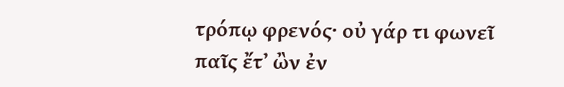τρόπῳ φρενός· οὐ γάρ τι φωνεῖ παῖς ἔτʼ ὢν ἐν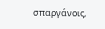σπαργάνοις,